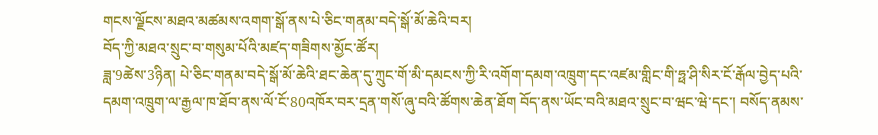གངས་ལྗོངས་མཐའ་མཚམས་འགག་སྒོ་ནས་པེ་ཅིང་གནམ་བདེ་སྒོ་མོ་ཆེའི་བར།
བོད་ཀྱི་མཐའ་སྲུང་བ་གསུམ་པོའི་མཛད་གཟིགས་མྱོང་ཚོར།
ཟླ་9ཚེས་3ཉིན། པེ་ཅིང་གནམ་བདེ་སྒོ་མོ་ཆེའི་ཐང་ཆེན་དུ་ཀྲུང་གོ་མི་དམངས་ཀྱི་རི་འགོག་དམག་འཁྲུག་དང་འཛམ་གླིང་གི་ཧྥ་ཤི་སིར་ངོ་རྒོལ་བྱེད་པའི་དམག་འཁྲུག་ལ་རྒྱལ་ཁ་ཐོབ་ནས་ལོ་ངོ་80འཁོར་བར་དྲན་གསོ་ཞུ་བའི་ཚོགས་ཆེན་ཐོག བོད་ནས་ཡོང་བའི་མཐའ་སྲུང་བ་ཝང་ཝེ་དང་། བསོད་ནམས་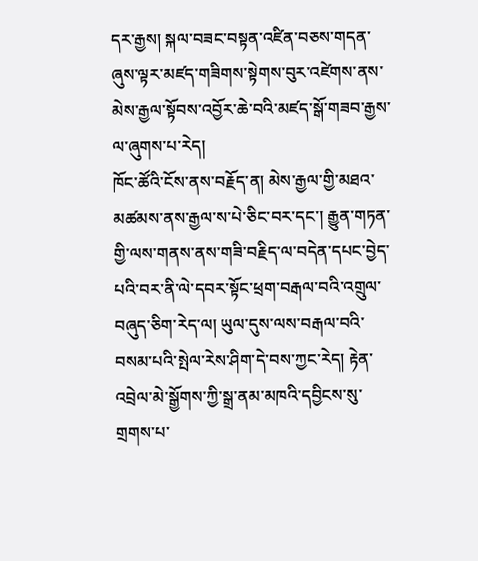དར་རྒྱས། སྐལ་བཟང་བསྟན་འཛིན་བཅས་གདན་ཞུས་ལྟར་མཛད་གཟིགས་སྟེགས་བུར་འཛེགས་ནས་མེས་རྒྱལ་སྟོབས་འབྱོར་ཆེ་བའི་མཛད་སྒོ་གཟབ་རྒྱས་ལ་ཞུགས་པ་རེད།
ཁོང་ཚོའི་ངོས་ནས་བརྗོད་ན། མེས་རྒྱལ་གྱི་མཐའ་མཚམས་ནས་རྒྱལ་ས་པེ་ཅིང་བར་དང་། རྒྱུན་གཏན་གྱི་ལས་གནས་ནས་གཟི་བརྗིད་ལ་བདེན་དཔང་བྱེད་པའི་བར་ནི་ལེ་དབར་སྟོང་ཕྲག་བརྒལ་བའི་འགྲུལ་བཞུད་ཅིག་རེད་ལ། ཡུལ་དུས་ལས་བརྒལ་བའི་བསམ་པའི་སྤེལ་རེས་ཤིག་དེ་བས་ཀྱང་རེད། རྟེན་འབྲེལ་མེ་སྒྱོགས་ཀྱི་སྒྲ་ནམ་མཁའི་དབྱིངས་སུ་གྲགས་པ་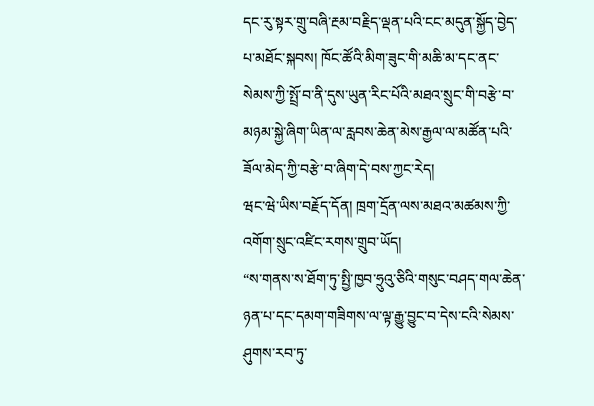དང་རུ་སྟར་གྲུ་བཞི་རྔམ་བརྗིད་ལྡན་པའི་ངང་མདུན་སྐྱོད་བྱེད་པ་མཐོང་སྐབས། ཁོང་ཚོའི་མིག་ཟུང་གི་མཆི་མ་དང་ནང་སེམས་ཀྱི་སྤྲོ་བ་ནི་དུས་ཡུན་རིང་པོའི་མཐའ་སྲུང་གི་བརྩེ་བ་མཉམ་སྐྱེ་ཞིག་ཡིན་ལ་རླབས་ཆེན་མེས་རྒྱལ་ལ་མཚོན་པའི་ཟོལ་མེད་ཀྱི་བརྩེ་བ་ཞིག་དེ་བས་ཀྱང་རེད།
ཝང་ཝེ་ཡིས་བརྗོད་དོན། ཁྲག་དྲོན་ལས་མཐའ་མཚམས་ཀྱི་འགོག་སྲུང་འཛིང་རགས་གྲུབ་ཡོད།
“ས་གནས་ས་ཐོག་ཏུ་སྤྱི་ཁྱབ་ཧྲུའུ་ཅིའི་གསུང་བཤད་གལ་ཆེན་ཉན་པ་དང་དམག་གཟིགས་ལ་ལྟ་རྒྱུ་བྱུང་བ་དེས་ངའི་སེམས་ཤུགས་རབ་ཏུ་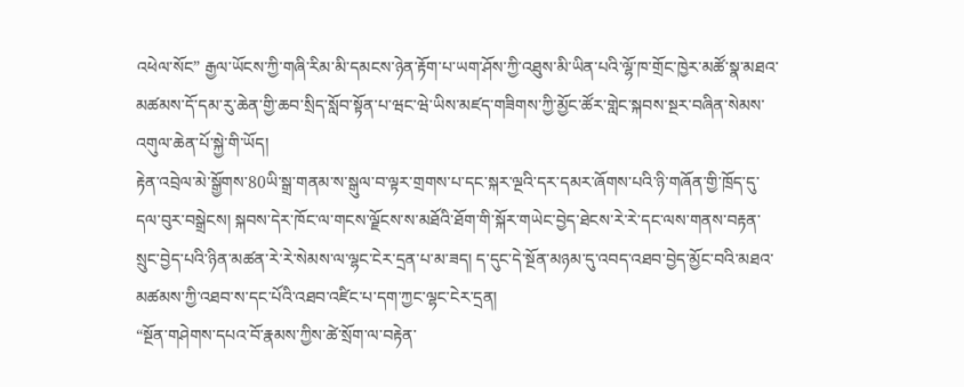འཕེལ་སོང” རྒྱལ་ཡོངས་ཀྱི་གཞི་རིམ་མི་དམངས་ཉེན་རྟོག་པ་ཡག་ཤོས་ཀྱི་འཐུས་མི་ཡིན་པའི་ལྷོ་ཁ་གྲོང་ཁྱེར་མཚོ་སྣ་མཐའ་མཚམས་དོ་དམ་རུ་ཆེན་གྱི་ཆབ་སྲིད་སློབ་སྟོན་པ་ཝང་ཝེ་ཡིས་མཛད་གཟིགས་ཀྱི་མྱོང་ཚོར་གླེང་སྐབས་སྔར་བཞིན་སེམས་འགུལ་ཆེན་པོ་སྐྱེ་གི་ཡོད།
རྟེན་འབྲེལ་མེ་སྒྱོགས་80ཡི་སྒྲ་གནམ་ས་སྒུལ་བ་ལྟར་གྲགས་པ་དང་སྐར་ལྔའི་དར་དམར་ཞོགས་པའི་ཉི་གཞོན་གྱི་ཁྲོད་དུ་དལ་བུར་བསྒྲེངས། སྐབས་དེར་ཁོང་ལ་གངས་ལྗོངས་ས་མཐོའི་ཐོག་གི་སྐོར་གཡེང་བྱེད་ཐེངས་རེ་རེ་དང་ལས་གནས་བརྟན་སྲུང་བྱེད་པའི་ཉིན་མཚན་རེ་རེ་སེམས་ལ་ལྷང་ངེར་དྲན་པ་མ་ཟད། ད་དུང་དེ་སྔོན་མཉམ་དུ་འབད་འཐབ་བྱེད་མྱོང་བའི་མཐའ་མཚམས་ཀྱི་འཐབ་ས་དང་པོའི་འཐབ་འཛིང་པ་དག་ཀྱང་ལྷང་ངེར་དྲན།
“སྔོན་གཤེགས་དཔའ་བོ་རྣམས་ཀྱིས་ཚེ་སྲོག་ལ་བརྟེན་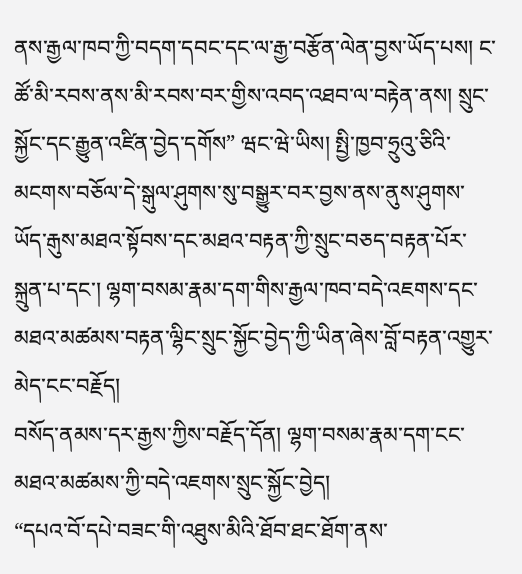ནས་རྒྱལ་ཁབ་ཀྱི་བདག་དབང་དང་ལ་རྒྱ་བརྩོན་ལེན་བྱས་ཡོད་པས། ང་ཚོ་མི་རབས་ནས་མི་རབས་བར་གྱིས་འབད་འཐབ་ལ་བརྟེན་ནས། སྲུང་སྐྱོང་དང་རྒྱུན་འཛིན་བྱེད་དགོས” ཝང་ཝེ་ཡིས། སྤྱི་ཁྱབ་ཧྲུའུ་ཅིའི་མངགས་བཅོལ་དེ་སྒུལ་ཤུགས་སུ་བསྒྱུར་བར་བྱས་ནས་ནུས་ཤུགས་ཡོད་རྒུས་མཐའ་སྟོབས་དང་མཐའ་བརྟན་ཀྱི་སྲུང་བཅད་བརྟན་པོར་སྐྲུན་པ་དང་། ལྷག་བསམ་རྣམ་དག་གིས་རྒྱལ་ཁབ་བདེ་འཇགས་དང་མཐའ་མཚམས་བརྟན་ལྷིང་སྲུང་སྐྱོང་བྱེད་ཀྱི་ཡིན་ཞེས་བློ་བརྟན་འགྱུར་མེད་ངང་བརྗོད།
བསོད་ནམས་དར་རྒྱས་ཀྱིས་བརྗོད་དོན། ལྷག་བསམ་རྣམ་དག་ངང་མཐའ་མཚམས་ཀྱི་བདེ་འཇགས་སྲུང་སྐྱོང་བྱེད།
“དཔའ་བོ་དཔེ་བཟང་གི་འཐུས་མིའི་ཐོབ་ཐང་ཐོག་ནས་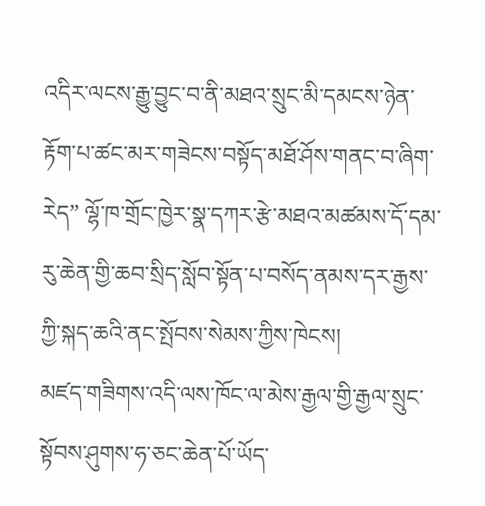འདིར་ལངས་རྒྱུ་བྱུང་བ་ནི་མཐའ་སྲུང་མི་དམངས་ཉེན་རྟོག་པ་ཚང་མར་གཟེངས་བསྟོད་མཐོ་ཤོས་གནང་བ་ཞིག་རེད” ལྷོ་ཁ་གྲོང་ཁྱེར་སྣ་དཀར་རྩེ་མཐའ་མཚམས་དོ་དམ་རུ་ཆེན་གྱི་ཆབ་སྲིད་སློབ་སྟོན་པ་བསོད་ནམས་དར་རྒྱས་ཀྱི་སྐད་ཆའི་ནང་སྤོབས་སེམས་ཀྱིས་ཁེངས།
མཛད་གཟིགས་འདི་ལས་ཁོང་ལ་མེས་རྒྱལ་གྱི་རྒྱལ་སྲུང་སྟོབས་ཤུགས་ཧ་ཅང་ཆེན་པོ་ཡོད་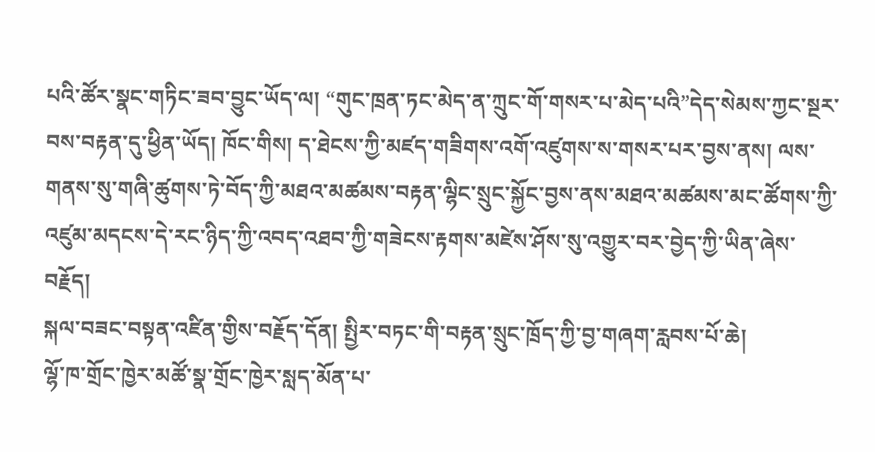པའི་ཚོར་སྣང་གཏིང་ཟབ་བྱུང་ཡོད་ལ། “གུང་ཁྲན་ཏང་མེད་ན་ཀྲུང་གོ་གསར་པ་མེད་པའི”དེད་སེམས་ཀྱང་སྔར་བས་བརྟན་དུ་ཕྱིན་ཡོད། ཁོང་གིས། ད་ཐེངས་ཀྱི་མཛད་གཟིགས་འགོ་འཛུགས་ས་གསར་པར་བྱས་ནས། ལས་གནས་སུ་གཞི་ཚུགས་ཏེ་བོད་ཀྱི་མཐའ་མཚམས་བརྟན་ལྷིང་སྲུང་སྐྱོང་བྱས་ནས་མཐའ་མཚམས་མང་ཚོགས་ཀྱི་འཛུམ་མདངས་དེ་རང་ཉིད་ཀྱི་འབད་འཐབ་ཀྱི་གཟེངས་རྟགས་མཛེས་ཤོས་སུ་འགྱུར་བར་བྱེད་ཀྱི་ཡིན་ཞེས་བརྗོད།
སྐལ་བཟང་བསྟན་འཛིན་གྱིས་བརྗོད་དོན། སྤྱིར་བཏང་གི་བརྟན་སྲུང་ཁྲོད་ཀྱི་བྱ་གཞག་རླབས་པོ་ཆེ།
ལྷོ་ཁ་གྲོང་ཁྱེར་མཚོ་སྣ་གྲོང་ཁྱེར་སླད་མོན་པ་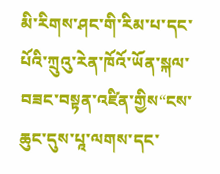མི་རིགས་ཤང་གི་རིམ་པ་དང་པོའི་ཀྲུའུ་རེན་ཁོའོ་ཡོན་སྐལ་བཟང་བསྟན་འཛིན་གྱིས“ངས་ཆུང་དུས་པཱ་ལགས་དང་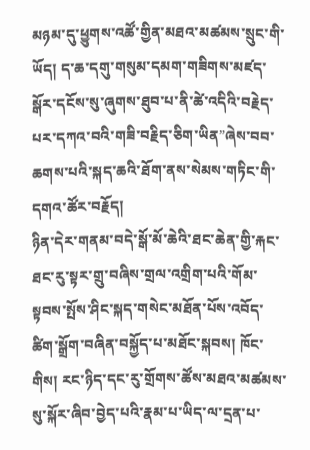མཉམ་དུ་ཕྱུགས་འཚོ་གྱིན་མཐའ་མཚམས་སྲུང་གི་ཡོད། ད་ཆ་དགུ་གསུམ་དམག་གཟིགས་མཛད་སྒོར་དངོས་སུ་ཞུགས་ཐུབ་པ་ནི་ཚེ་འདིའི་བརྗེད་པར་དཀའ་བའི་གཟི་བརྗིད་ཅིག་ཡིན”ཞེས་བབ་ཆགས་པའི་སྐད་ཆའི་ཐོག་ནས་སེམས་གཏིང་གི་དགའ་ཚོར་བརྗོད།
ཉིན་དེར་གནམ་བདེ་སྒོ་མོ་ཆེའི་ཐང་ཆེན་གྱི་རྐང་ཐང་རུ་སྟར་གྲུ་བཞིས་གྲལ་འགྲིག་པའི་གོམ་སྟབས་སྤོས་ཤིང་སྐད་གསེང་མཐོན་པོས་འབོད་ཚིག་སྒྲོག་བཞིན་བསྐྱོད་པ་མཐོང་སྐབས། ཁོང་གིས། རང་ཉིད་དང་རུ་གྲོགས་ཚོས་མཐའ་མཚམས་སུ་སྐོར་ཞིབ་བྱེད་པའི་རྣམ་པ་ཡིད་ལ་དྲན་པ་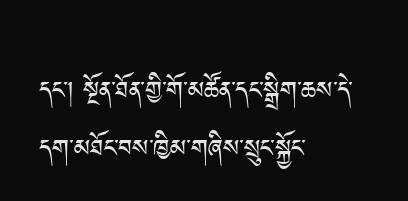དང་། སྔོན་ཐོན་གྱི་གོ་མཚོན་དང་སྒྲིག་ཆས་དེ་དག་མཐོང་བས་ཁྱིམ་གཞིས་སྲུང་སྐྱོང་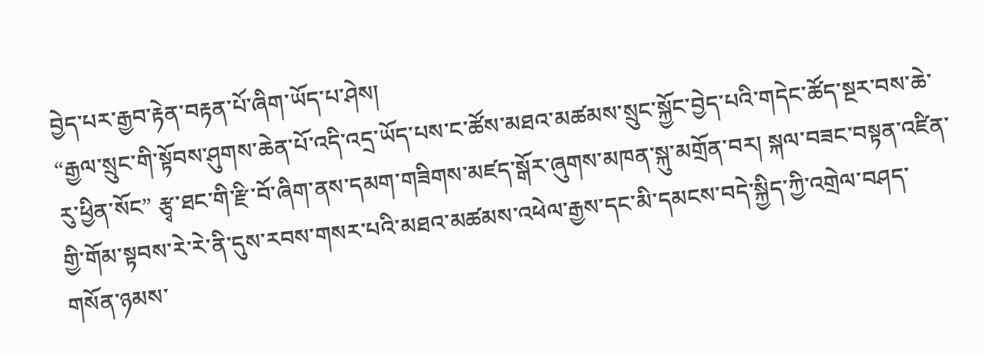བྱེད་པར་རྒྱབ་རྟེན་བརྟན་པོ་ཞིག་ཡོད་པ་ཤེས།
“རྒྱལ་སྲུང་གི་སྟོབས་ཤུགས་ཆེན་པོ་འདི་འདྲ་ཡོད་པས་ང་ཚོས་མཐའ་མཚམས་སྲུང་སྐྱོང་བྱེད་པའི་གདེང་ཚོད་སྔར་བས་ཆེ་རུ་ཕྱིན་སོང” རྩྭ་ཐང་གི་རྫི་བོ་ཞིག་ནས་དམག་གཟིགས་མཛད་སྒོར་ཞུགས་མཁན་སྐུ་མགྲོན་བར། སྐལ་བཟང་བསྟན་འཛིན་གྱི་གོམ་སྟབས་རེ་རེ་ནི་དུས་རབས་གསར་པའི་མཐའ་མཚམས་འཕེལ་རྒྱས་དང་མི་དམངས་བདེ་སྐྱིད་ཀྱི་འགྲེལ་བཤད་གསོན་ཉམས་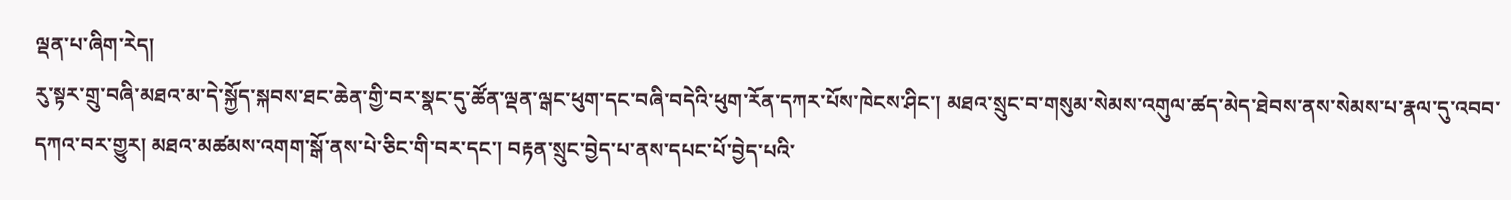ལྡན་པ་ཞིག་རེད།
རུ་སྟར་གྲུ་བཞི་མཐའ་མ་དེ་སྐྱོད་སྐབས་ཐང་ཆེན་གྱི་བར་སྣང་དུ་ཚོན་ལྡན་ལྒང་ཕུག་དང་བཞི་བདེའི་ཕུག་རོན་དཀར་པོས་ཁེངས་ཤིང་། མཐའ་སྲུང་བ་གསུམ་སེམས་འགུལ་ཚད་མེད་ཐེབས་ནས་སེམས་པ་རྣལ་དུ་འབབ་དཀའ་བར་གྱུར། མཐའ་མཚམས་འགག་སྒོ་ནས་པེ་ཅིང་གི་བར་དང་། བརྟན་སྲུང་བྱེད་པ་ནས་དཔང་པོ་བྱེད་པའི་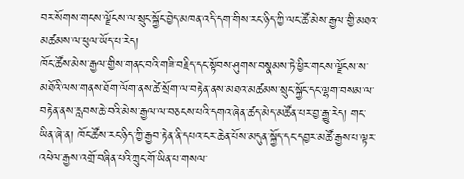བར་སོགས་གངས་ལྗོངས་ལ་སྲུང་སྐྱོང་བྱེད་མཁན་འདི་དག་གིས་རང་ཉིད་ཀྱི་ལང་ཚོ་མེས་རྒྱལ་གྱི་མཐའ་མཚམས་ལ་ཕུལ་ཡོད་པ་རེད།
ཁོང་ཚོས་མེས་རྒྱལ་གྱིས་གནང་བའི་གཟི་བརྗིད་དང་སྟོབས་ཤུགས་བསྣམས་ཏེ་ཕྱིར་གངས་ལྗོངས་ས་མཐོའི་ལས་གནས་ཐོག་ལོག་ནས་ཚེ་སྲོག་ལ་བརྟེན་ནས་མཐའ་མཚམས་སྲུང་སྐྱོང་དང་ལྷག་བསམ་ལ་བརྟེན་ནས་རླབས་ཆེ་བའི་མེས་རྒྱལ་ལ་བཅངས་པའི་དགའ་ཞེན་ཚད་མེད་མཚོན་པར་བྱ་རྒྱུ་རེད། གང་ཡིན་ཞེ་ན། ཁོང་ཚོས་རང་ཉིད་ཀྱི་རྒྱབ་རྟེན་ནི་དཔའ་ངར་ཆེན་པོས་མདུན་སྐྱོད་དང་དབྱར་མཚོ་རྒྱས་པ་ལྟར་འཕེལ་རྒྱས་འགྲོ་བཞིན་པའི་ཀྲུང་གོ་ཡིན་པ་གསལ་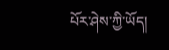པོར་ཤེས་ཀྱི་ཡོད།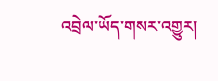འབྲེལ་ཡོད་གསར་འགྱུར།